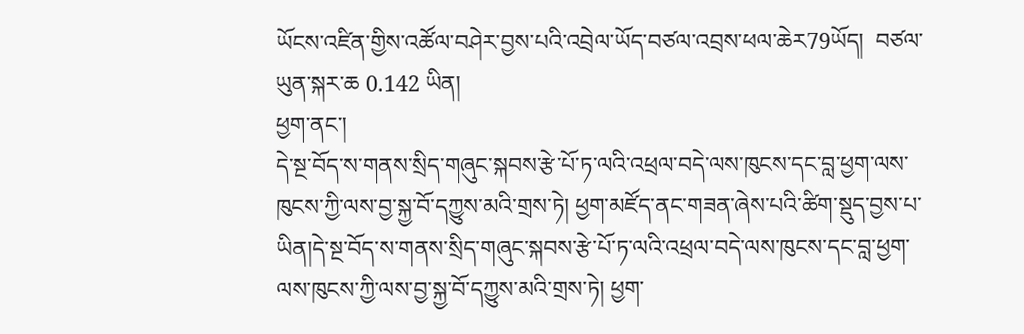ཡོངས་འཛིན་གྱིས་འཚོལ་བཤེར་བྱས་པའི་འབྲེལ་ཡོད་བཙལ་འབྲས་ཕལ་ཆེར79ཡོད།  བཙལ་ཡུན་སྐར་ཆ 0.142 ཡིན།
ཕྱག་ནང་།
དེ་སྔ་བོད་ས་གནས་སྲིད་གཞུང་སྐབས་རྩེ་པོ་ཏ་ལའི་འཕྲལ་བདེ་ལས་ཁུངས་དང་བླ་ཕྱག་ལས་ཁུངས་ཀྱི་ལས་བྱ་སྐྱ་བོ་དཀྱུས་མའི་གྲས་ཏེ། ཕྱག་མཛོད་ནང་གཟན་ཞེས་པའི་ཚིག་སྡུད་བྱས་པ་ཡིན།དེ་སྔ་བོད་ས་གནས་སྲིད་གཞུང་སྐབས་རྩེ་པོ་ཏ་ལའི་འཕྲལ་བདེ་ལས་ཁུངས་དང་བླ་ཕྱག་ལས་ཁུངས་ཀྱི་ལས་བྱ་སྐྱ་བོ་དཀྱུས་མའི་གྲས་ཏེ། ཕྱག་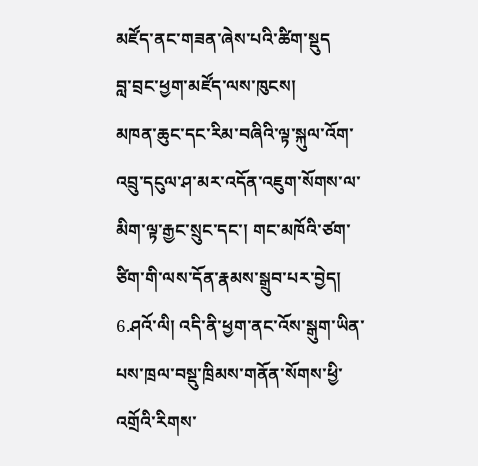མཛོད་ནང་གཟན་ཞེས་པའི་ཚིག་སྡུད
བླ་བྲང་ཕྱག་མཛོད་ལས་ཁུངས།
མཁན་ཆུང་དང་རིམ་བཞིའི་ལྟ་སྐུལ་འོག་འབྲུ་དངུལ་ཤ་མར་འདོན་འཇུག་སོགས་ལ་མིག་ལྟ་རྒྱང་སྲུང་དང་། གང་མཁོའི་ཙག་ཙིག་གི་ལས་དོན་རྣམས་སྒྲུབ་པར་བྱེད། 6.ཤའོ་ལི། འདི་ནི་ཕྱག་ནང་འོས་སྒུག་ཡིན་པས་ཁྲལ་བསྡུ་ཁྲིམས་གནོན་སོགས་ཕྱི་འགྲོའི་རིགས་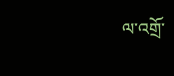ལ་འགྲོ་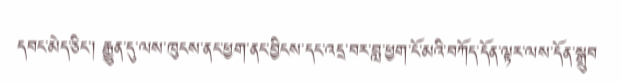དབང་མེད་ཅིང་། རྒྱུན་དུ་ལས་ཁུངས་ནང་ཕྱག་ནང་བྱིངས་དང་འདྲ་བར་བླ་ཕྱག་ངོ་མའི་བཀོད་དོན་ལྟར་ལས་དོན་སྒྲུབ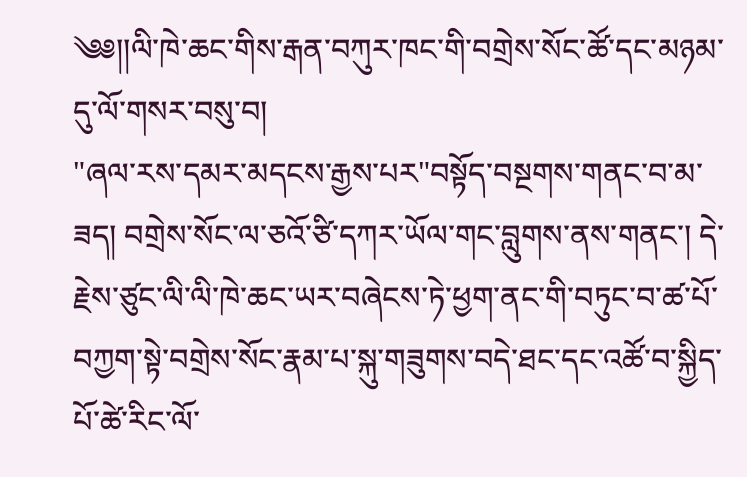༄༅།།ལི་ཁེ་ཆང་གིས་རྒན་བཀུར་ཁང་གི་བགྲེས་སོང་ཚོ་དང་མཉམ་དུ་ལོ་གསར་བསུ་བ།
"ཞལ་རས་དམར་མདངས་རྒྱས་པར"བསྟོད་བསྔགས་གནང་བ་མ་ཟད། བགྲེས་སོང་ལ་ཅའོ་ཙི་དཀར་ཡོལ་གང་བླུགས་ནས་གནང་། དེ་རྗེས་ཙུང་ལི་ལི་ཁེ་ཆང་ཡར་བཞེངས་ཏེ་ཕྱག་ནང་གི་བཏུང་བ་ཚ་པོ་བཀྱག་སྟེ་བགྲེས་སོང་རྣམ་པ་སྐུ་གཟུགས་བདེ་ཐང་དང་འཚོ་བ་སྐྱིད་པོ་ཚེ་རིང་ལོ་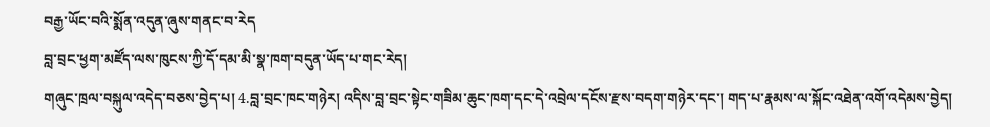བརྒྱ་ཡོང་བའི་སྨོན་འདུན་ཞུས་གནང་བ་རེད
བླ་བྲང་ཕྱག་མཛོད་ལས་ཁུངས་ཀྱི་དོ་དམ་མི་སྣ་ཁག་བདུན་ཡོད་པ་གང་རེད།
གཞུང་ཁྲལ་བསྐུལ་འདེད་བཅས་བྱེད་པ། 4.བླ་བྲང་ཁང་གཉེར། འདིས་བླ་བྲང་སྟེང་གཟིམ་ཆུང་ཁག་དང་དེ་འབྲེལ་དངོས་རྫས་བདག་གཉེར་དང་། གད་པ་རྣམས་ལ་སྐོང་འཐེན་འགོ་འདེམས་བྱེད།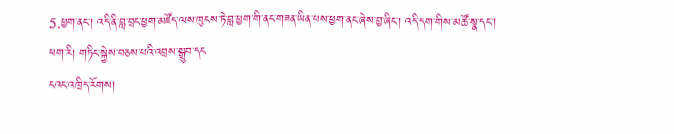5.ཕྱག་ནང་། འདི་ནི་བླ་བྲང་ཕྱག་མཛོད་ལས་ཁུངས་ཏེ་བླ་ཕྱག་གི་ནང་གཟན་ཡིན་པས་ཕྱག་ནང་ཞེས་བྱ་ཞིང་། འདི་དག་གིས་མཚོ་སྣ་དང་། ཕག་རི། གཏིང་སྐྱེས་བཅས་པའི་འབྲས་སྒྲུབ་དང
ངའང་འཁྲིད་རོགས།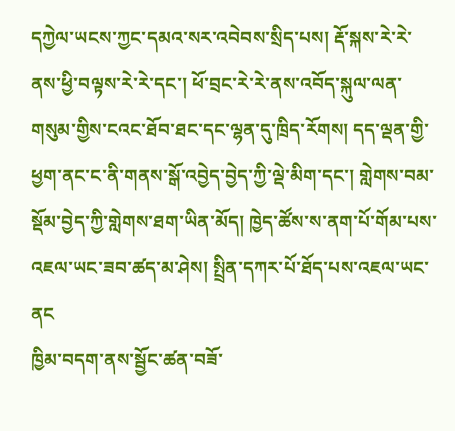དཀྱེལ་ཡངས་ཀྱང་དམའ་སར་འབེབས་སྲིད་པས། རྡོ་སྐས་རེ་རེ་ནས་ཕྱི་བལྟས་རེ་རེ་དང་། ཕོ་བྲང་རེ་རེ་ནས་འབོད་སྐུལ་ལན་གསུམ་གྱིས་ངའང་ཐོབ་ཐང་དང་ལྷན་དུ་ཁྲིད་རོགས། དད་ལྡན་གྱི་ཕྱག་ནང་ང་ནི་གནས་སྒོ་འབྱེད་བྱེད་ཀྱི་ལྡེ་མིག་དང་། གླེགས་བམ་སྡོམ་བྱེད་ཀྱི་གླེགས་ཐག་ཡིན་མོད། ཁྱེད་ཚོས་ས་ནག་པོ་གོམ་པས་འཇལ་ཡང་ཟབ་ཚད་མ་ཤེས། སྤྲིན་དཀར་པོ་ཐོད་པས་འཇལ་ཡང་ནང
ཁྱིམ་བདག་ནས་སྦྱོང་ཚན་བཟོ་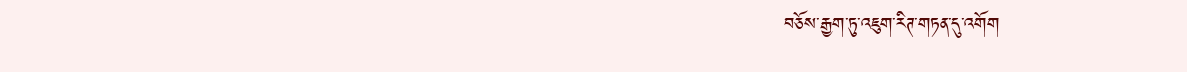བཅོས་རྒྱག་ཏུ་འཇུག་རིཊ་གཏན་དུ་འགོག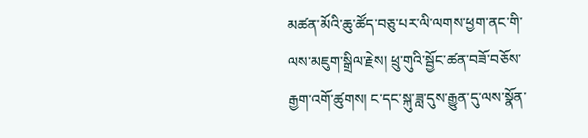མཚན་མོའི་ཆུ་ཚོད་བཅུ་པར་ལི་ལགས་ཕྱག་ནང་གི་ལས་མཇུག་སྒྲིལ་རྗེས། ཕྲུ་གུའི་སྦྱོང་ཚན་བཟོ་བཅོས་རྒྱག་འགོ་ཚུགས། ང་དང་སྐུ་ཟླ་དུས་རྒྱུན་དུ་ལས་སྣོན་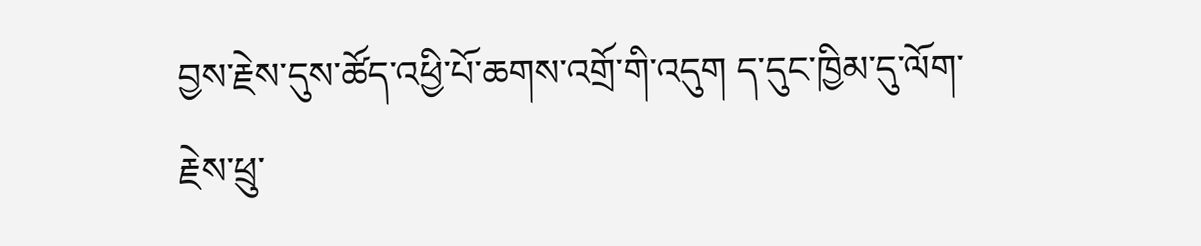བྱས་རྗེས་དུས་ཚོད་འཕྱི་པོ་ཆགས་འགྲོ་གི་འདུག ད་དུང་ཁྱིམ་དུ་ལོག་རྗེས་ཕྲུ་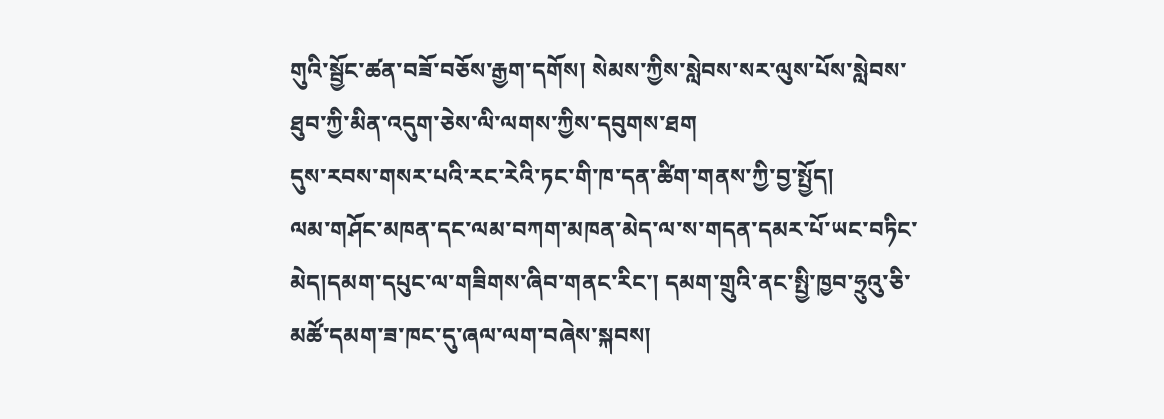གུའི་སྦྱོང་ཚན་བཟོ་བཅོས་རྒྱག་དགོས། སེམས་ཀྱིས་སླེབས་སར་ལུས་པོས་སླེབས་ཐུབ་ཀྱི་མིན་འདུག་ཅེས་ལི་ལགས་ཀྱིས་དབུགས་ཐག
དུས་རབས་གསར་པའི་རང་རེའི་ཏང་གི་ཁ་དན་ཚིག་གནས་ཀྱི་བྱ་སྤྱོད།
ལམ་གཤོང་མཁན་དང་ལམ་བཀག་མཁན་མེད་ལ་ས་གདན་དམར་པོ་ཡང་བཏིང་མེད།དམག་དཔུང་ལ་གཟིགས་ཞིབ་གནང་རིང་། དམག་གྲུའི་ནང་སྤྱི་ཁྱབ་ཧྲུའུ་ཅི་མཚོ་དམག་ཟ་ཁང་དུ་ཞལ་ལག་བཞེས་སྐབས།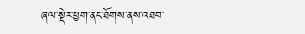ཞལ་སྡེར་ཕྱག་ནང་ཐོགས་ནས་འཐབ་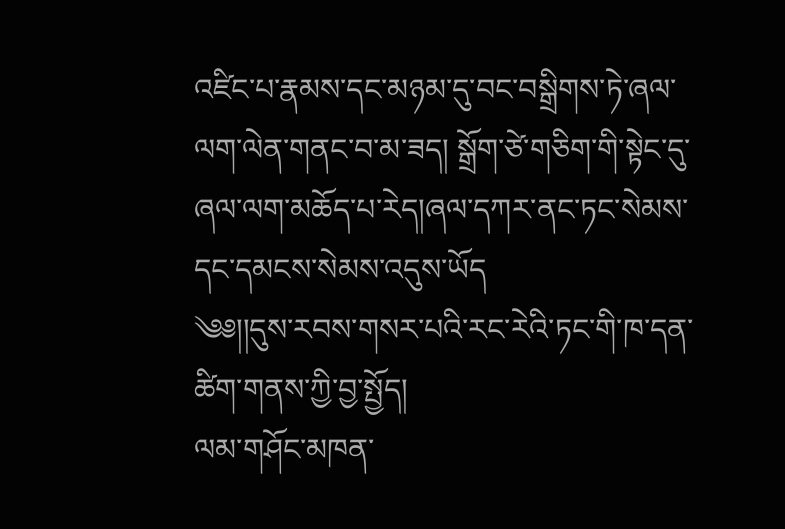འཛིང་པ་རྣམས་དང་མཉམ་དུ་བང་བསྒྲིགས་ཏེ་ཞལ་ལག་ལེན་གནང་བ་མ་ཟད། སྒྲོག་ཙེ་གཅིག་གི་སྟེང་དུ་ཞལ་ལག་མཆོད་པ་རེད།ཞལ་དཀར་ནང་ཏང་སེམས་དང་དམངས་སེམས་འདུས་ཡོད
༄༅།།དུས་རབས་གསར་པའི་རང་རེའི་ཏང་གི་ཁ་དན་ཚིག་གནས་ཀྱི་བྱ་སྤྱོད།
ལམ་གཤོང་མཁན་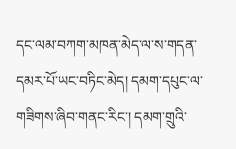དང་ལམ་བཀག་མཁན་མེད་ལ་ས་གདན་དམར་པོ་ཡང་བཏིང་མེད། དམག་དཔུང་ལ་གཟིགས་ཞིབ་གནང་རིང་། དམག་གྲུའི་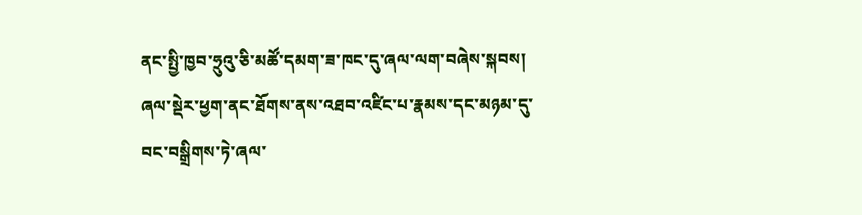ནང་སྤྱི་ཁྱབ་ཧྲུའུ་ཅི་མཚོ་དམག་ཟ་ཁང་དུ་ཞལ་ལག་བཞེས་སྐབས། ཞལ་སྡེར་ཕྱག་ནང་ཐོགས་ནས་འཐབ་འཛིང་པ་རྣམས་དང་མཉམ་དུ་བང་བསྒྲིགས་ཏེ་ཞལ་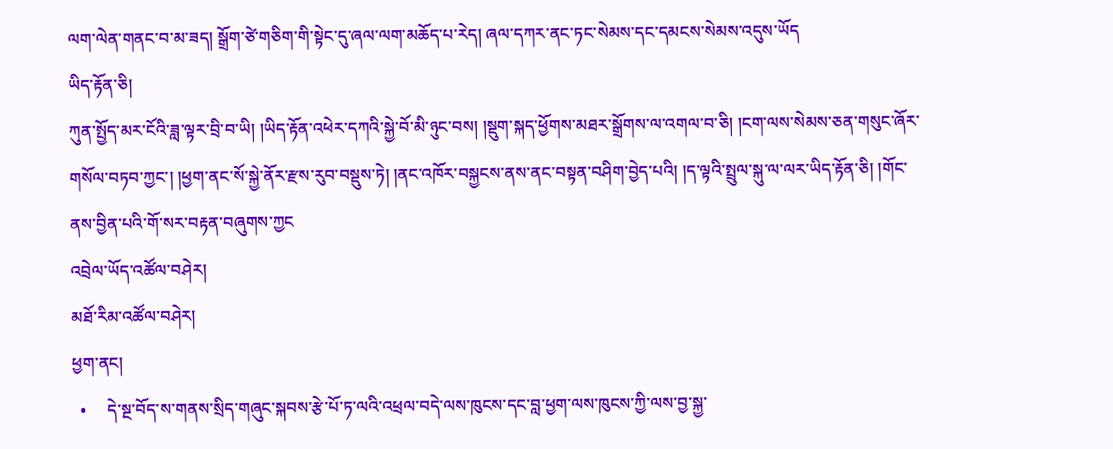ལག་ལེན་གནང་བ་མ་ཟད། སྒྲོག་ཙེ་གཅིག་གི་སྟེང་དུ་ཞལ་ལག་མཆོད་པ་རེད། ཞལ་དཀར་ནང་ཏང་སེམས་དང་དམངས་སེམས་འདུས་ཡོད
ཡིད་རྟོན་ཅི།
ཀུན་སྤྱོད་མར་ངོའི་ཟླ་ལྟར་བྲི་བ་ཡི། །ཡིད་རྟོན་འཕེར་དཀའི་སྐྱེ་བོ་མི་ཉུང་བས། །སྡུག་སྐད་ཕྱོགས་མཐར་སྒྲོགས་ལ་འགལ་བ་ཅི། །ངག་ལས་སེམས་ཅན་གསུང་ཞོར་གསོལ་བཏབ་ཀྱང་། །ཕྱག་ནང་སོ་སྐྱེ་ནོར་རྫས་རུབ་བསྡུས་ཏེ། །ནང་འཁོར་བསྐྱངས་ནས་ནང་བསྟན་བཤིག་བྱེད་པའི། །ད་ལྟའི་སྤྲུལ་སྐུ་ལ་ལར་ཡིད་རྟོན་ཅི། །གོང་ནས་བྱིན་པའི་གོ་སར་བརྟན་བཞུགས་ཀྱང
འབྲེལ་ཡོད་འཚོལ་བཤེར།
མཐོ་རིམ་འཚོལ་བཤེར།
ཕྱག་ནང།
  •     དེ་སྔ་བོད་ས་གནས་སྲིད་གཞུང་སྐབས་རྩེ་པོ་ཏ་ལའི་འཕྲལ་བདེ་ལས་ཁུངས་དང་བླ་ཕྱག་ལས་ཁུངས་ཀྱི་ལས་བྱ་སྐྱ་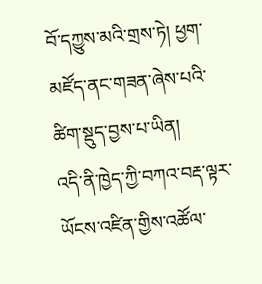བོ་དཀྱུས་མའི་གྲས་ཏེ། ཕྱག་མཛོད་ནང་གཟན་ཞེས་པའི་ཚིག་སྡུད་བྱས་པ་ཡིན།
འདི་ནི་ཁྱེད་ཀྱི་བཀའ་བརྡ་ལྟར་ཡོངས་འཛིན་གྱིས་འཚོལ་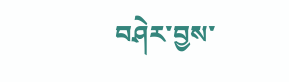བཤེར་བྱས་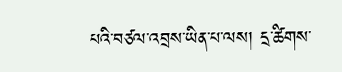པའི་བཙལ་འབྲས་ཡིན་པ་ལས། དྲ་ཚིགས་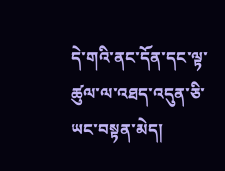དེ་གའི་ནང་དོན་དང་ལྟ་ཚུལ་ལ་འཐད་འདུན་ཅི་ཡང་བསྟན་མེད།